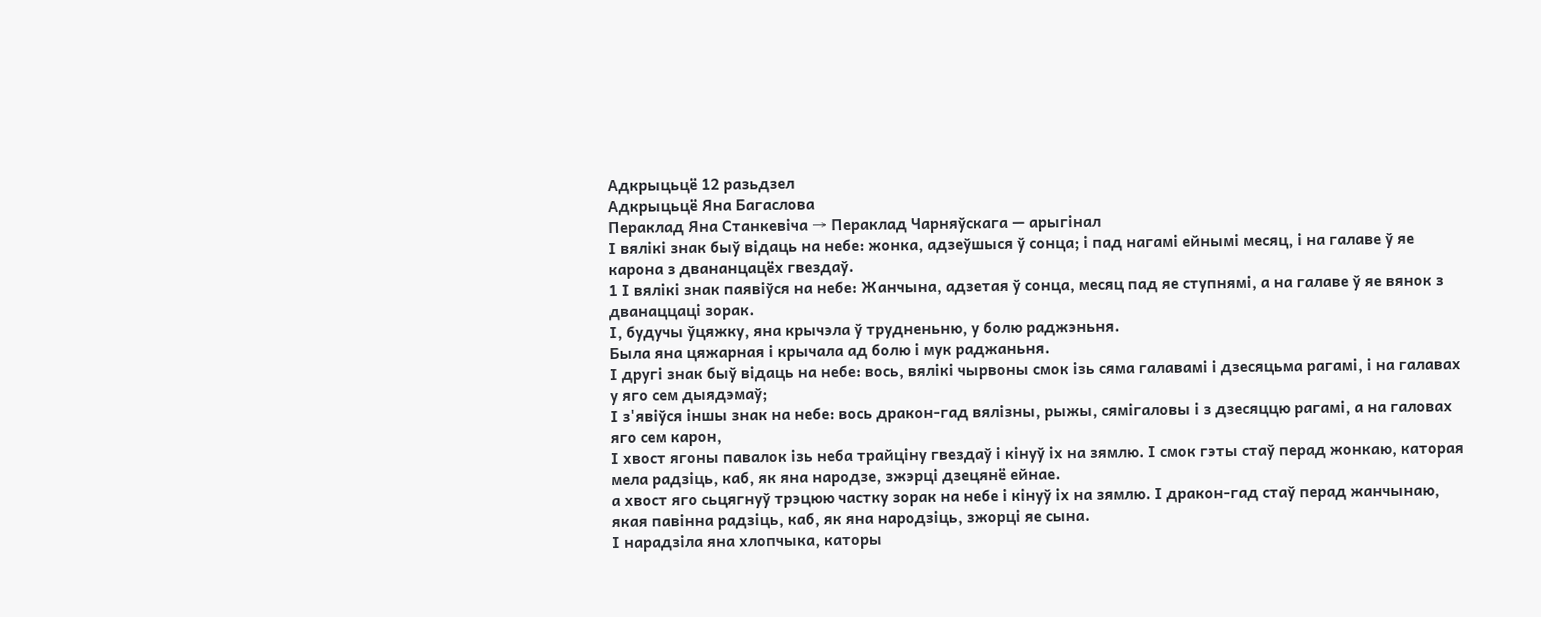Адкрыцьцё 12 разьдзел
Адкрыцьцё Яна Багаслова
Пераклад Яна Станкевіча → Пераклад Чарняўскага — арыгінал
І вялікі знак быў відаць на небе: жонка, адзеўшыся ў сонца; і пад нагамі ейнымі месяц, і на галаве ў яе карона з двананцацёх гвездаў.
1 І вялікі знак паявіўся на небе: Жанчына, адзетая ў сонца, месяц пад яе ступнямі, а на галаве ў яе вянок з дванаццаці зорак.
І, будучы ўцяжку, яна крычэла ў трудненьню, у болю раджэньня.
Была яна цяжарная і крычала ад болю і мук раджаньня.
І другі знак быў відаць на небе: вось, вялікі чырвоны смок ізь сяма галавамі і дзесяцьма рагамі, і на галавах у яго сем дыядэмаў;
І з'явіўся іншы знак на небе: вось дракон-гад вялізны, рыжы, сямігаловы і з дзесяццю рагамі, а на галовах яго сем карон,
І хвост ягоны павалок ізь неба трайціну гвездаў і кінуў іх на зямлю. І смок гэты стаў перад жонкаю, каторая мела радзіць, каб, як яна народзе, зжэрці дзецянё ейнае.
а хвост яго сьцягнуў трэцюю частку зорак на небе і кінуў іх на зямлю. І дракон-гад стаў перад жанчынаю, якая павінна радзіць, каб, як яна народзіць, зжорці яе сына.
І нарадзіла яна хлопчыка, каторы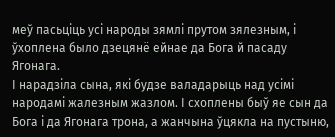меў пасьціць усі народы зямлі прутом зялезным, і ўхоплена было дзецянё ейнае да Бога й пасаду Ягонага.
І нарадзіла сына, які будзе валадарыць над усімі народамі жалезным жазлом. І схоплены быў яе сын да Бога і да Ягонага трона, а жанчына ўцякла на пустыню,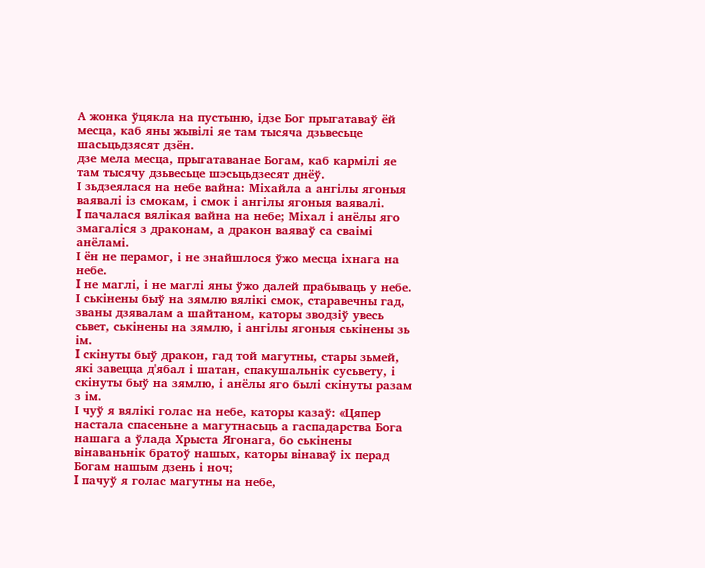А жонка ўцякла на пустыню, ідзе Бог прыгатаваў ёй месца, каб яны жывілі яе там тысяча дзьвесьце шасьцьдзясят дзён.
дзе мела месца, прыгатаванае Богам, каб кармілі яе там тысячу дзьвесьце шэсьцьдзесят днёў.
І зьдзеялася на небе вайна: Міхайла а ангілы ягоныя ваявалі із смокам, і смок і ангілы ягоныя ваявалі.
I пачалася вялікая вайна на небе; Міхал і анёлы яго змагаліся з драконам, а дракон ваяваў са сваімі анёламі.
І ён не перамог, і не знайшлося ўжо месца іхнага на небе.
I не маглі, і не маглі яны ўжо далей прабываць у небе.
І ськінены быў на зямлю вялікі смок, старавечны гад, званы дзявалам а шайтаном, каторы зводзіў увесь сьвет, ськінены на зямлю, і ангілы ягоныя ськінены зь ім.
I скінуты быў дракон, гад той магутны, стары зьмей, які завецца д'ябал і шатан, спакушальнік сусьвету, і скінуты быў на зямлю, і анёлы яго былі скінуты разам з ім.
І чуў я вялікі голас на небе, каторы казаў: «Цяпер настала спасеньне а магутнасьць а гаспадарства Бога нашага а ўлада Хрыста Ягонага, бо ськінены вінаваньнік братоў нашых, каторы вінаваў іх перад Богам нашым дзень і ноч;
I пачуў я голас магутны на небе,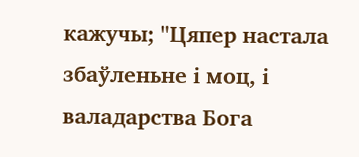кажучы; "Цяпер настала збаўленьне і моц, і валадарства Бога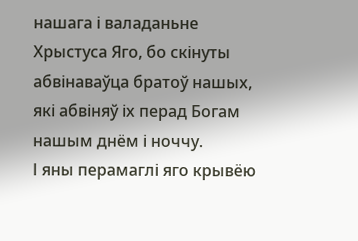нашага і валаданьне Хрыстуса Яго, бо скінуты абвінаваўца братоў нашых, які абвіняў іх перад Богам нашым днём і ноччу.
І яны перамаглі яго крывёю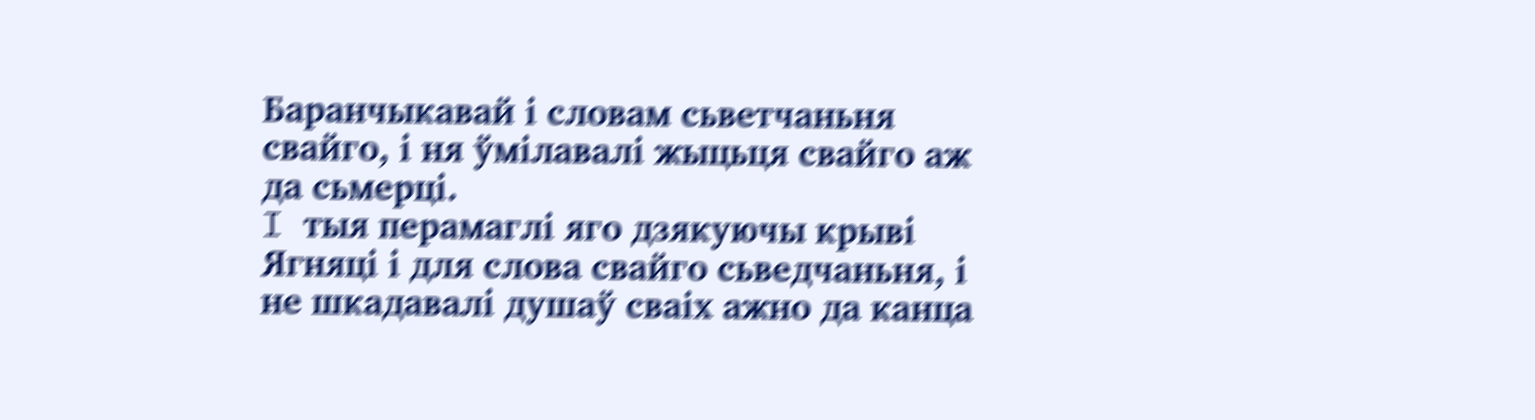Баранчыкавай і словам сьветчаньня свайго, і ня ўмілавалі жыцьця свайго аж да сьмерці.
I тыя перамаглі яго дзякуючы крыві Ягняці і для слова свайго сьведчаньня, і не шкадавалі душаў сваіх ажно да канца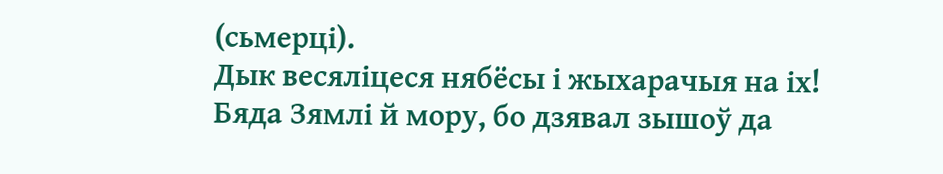(сьмерці).
Дык весяліцеся нябёсы і жыхарачыя на іх! Бяда Зямлі й мору, бо дзявал зышоў да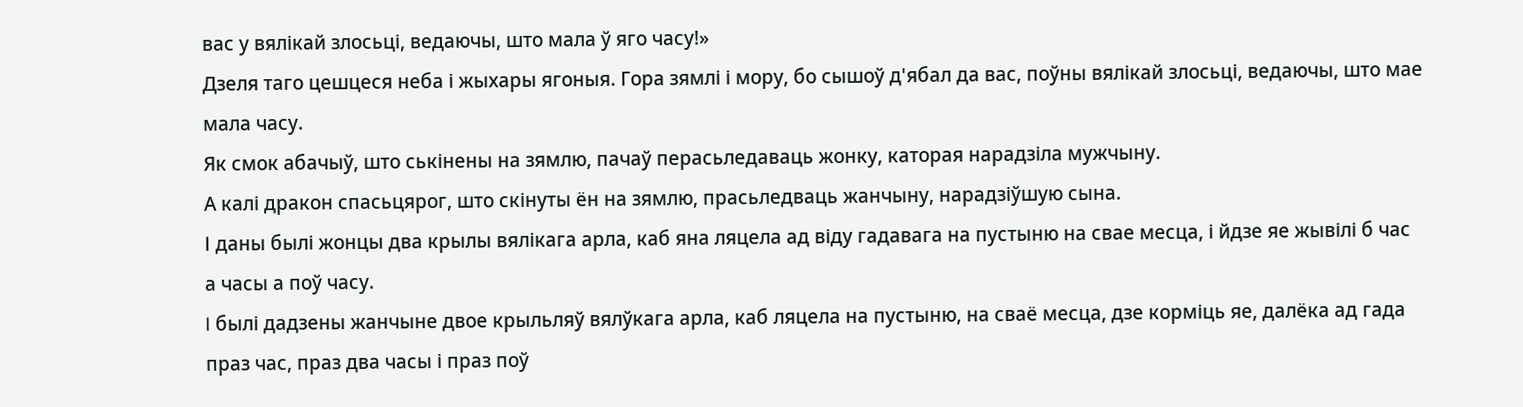вас у вялікай злосьці, ведаючы, што мала ў яго часу!»
Дзеля таго цешцеся неба і жыхары ягоныя. Гора зямлі і мору, бо сышоў д'ябал да вас, поўны вялікай злосьці, ведаючы, што мае мала часу.
Як смок абачыў, што ськінены на зямлю, пачаў перасьледаваць жонку, каторая нарадзіла мужчыну.
А калі дракон спасьцярог, што скінуты ён на зямлю, прасьледваць жанчыну, нарадзіўшую сына.
І даны былі жонцы два крылы вялікага арла, каб яна ляцела ад віду гадавага на пустыню на свае месца, і йдзе яе жывілі б час а часы а поў часу.
I былі дадзены жанчыне двое крыльляў вялўкага арла, каб ляцела на пустыню, на сваё месца, дзе корміць яе, далёка ад гада праз час, праз два часы і праз поў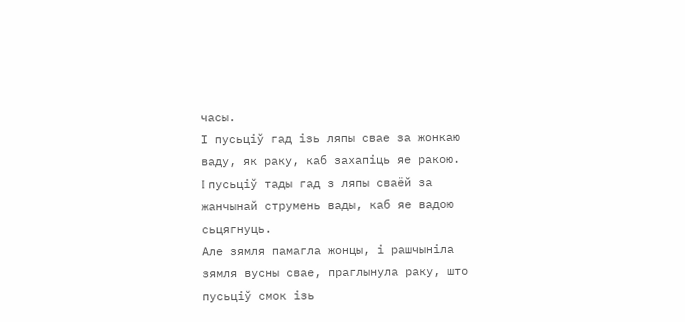часы.
І пусьціў гад ізь ляпы свае за жонкаю ваду, як раку, каб захапіць яе ракою.
I пусьціў тады гад з ляпы сваёй за жанчынай струмень вады, каб яе вадою сьцягнуць.
Але зямля памагла жонцы, і рашчыніла зямля вусны свае, праглынула раку, што пусьціў смок ізь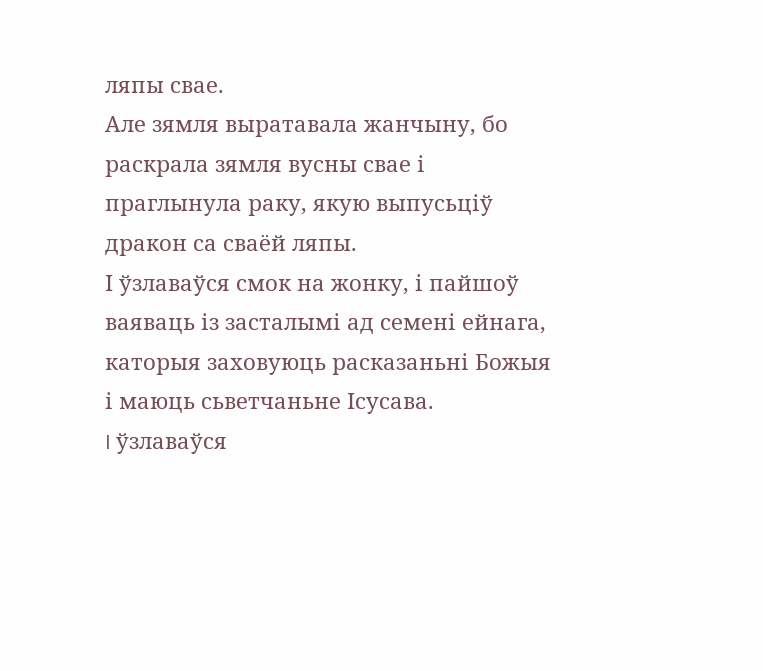ляпы свае.
Але зямля выратавала жанчыну, бо раскрала зямля вусны свае і праглынула раку, якую выпусьціў дракон са сваёй ляпы.
І ўзлаваўся смок на жонку, і пайшоў ваяваць із засталымі ад семені ейнага, каторыя заховуюць расказаньні Божыя і маюць сьветчаньне Ісусава.
I ўзлаваўся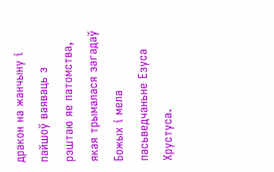дракон на жанчыну і пайшоў ваяваць з рэштаю яе патомства, якая трымалася загадаў Божых і мела пасьведчаньне Езуса Хрустуса.